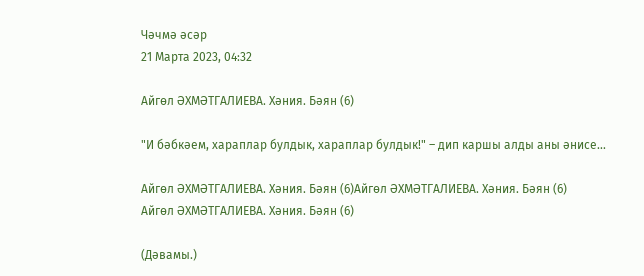Чәчмә әсәр
21 Марта 2023, 04:32

Айгөл ӘХМӘТГАЛИЕВА. Хәния. Бәян (6)

"И бəбкəем, хараплар булдык, хараплар булдык!" – дип каршы алды аны əнисе...

Айгөл ӘХМӘТГАЛИЕВА. Хәния. Бәян (6)Айгөл ӘХМӘТГАЛИЕВА. Хәния. Бәян (6)
Айгөл ӘХМӘТГАЛИЕВА. Хәния. Бәян (6)

(Дәвамы.)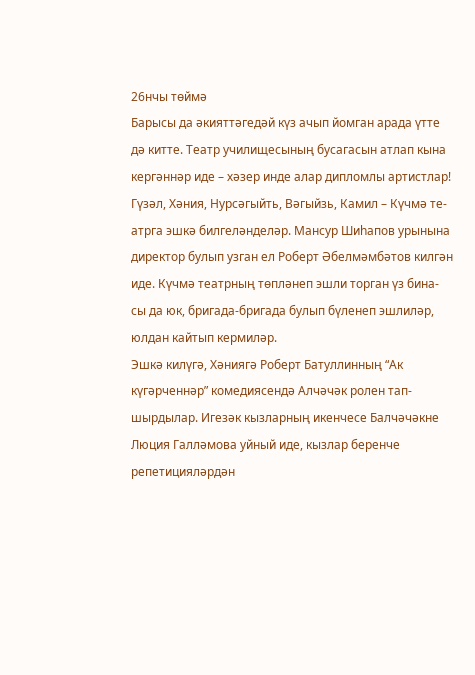26нчы төймə
Барысы да əкияттəгедəй күз ачып йомган арада үтте
дə китте. Театр училищесының бусагасын атлап кына
кергəннəр иде – хəзер инде алар дипломлы артистлар!
Гүзəл, Хəния, Нурсəгыйть, Вəгыйзь, Камил – Күчмə те-
атрга эшкə билгелəнделəр. Мансур Шиһапов урынына
директор булып узган ел Роберт Əбелмəмбəтов килгəн
иде. Күчмə театрның төплəнеп эшли торган үз бина-
сы да юк, бригада-бригада булып бүленеп эшлилəр,
юлдан кайтып кермилəр.
Эшкə килүгə, Хəниягə Роберт Батуллинның “Ак
күгəрченнəр” комедиясендə Алчəчəк ролен тап-
шырдылар. Игезəк кызларның икенчесе Балчəчəкне
Люция Галлəмова уйный иде, кызлар беренче
репетициялəрдəн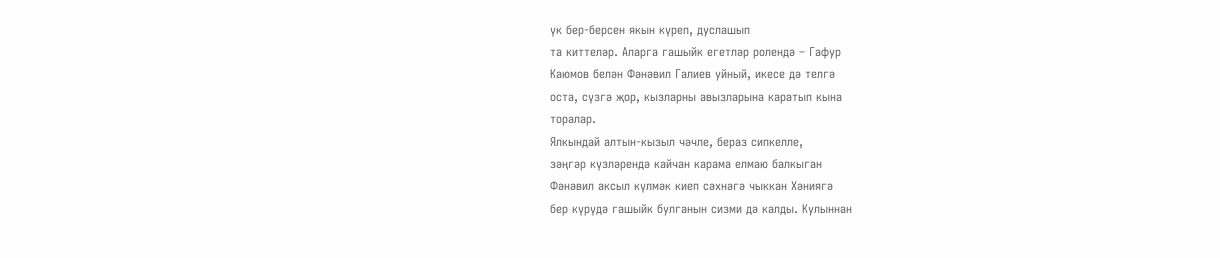үк бер-берсен якын күреп, дуслашып
та киттелəр. Аларга гашыйк егетлəр ролендə – Гафур
Каюмов белəн Фəнəвил Галиев уйный, икесе дə телгə
оста, сүзгə җор, кызларны авызларына каратып кына
торалар.
Ялкындай алтын-кызыл чəчле, бераз сипкелле,
зəңгəр күзлəрендə кайчан карама елмаю балкыган
Фəнəвил аксыл күлмəк киеп сəхнəгə чыккан Хəниягə
бер күрүдə гашыйк булганын сизми дə калды. Кулыннан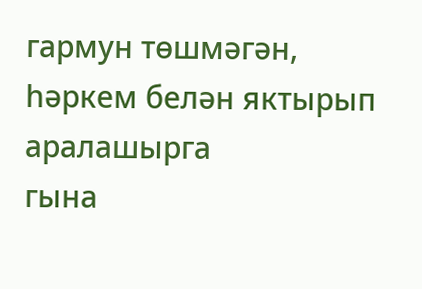гармун төшмəгəн, һəркем белəн яктырып аралашырга
гына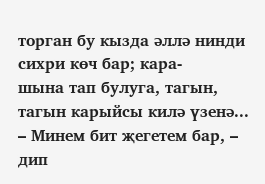торган бу кызда əллə нинди сихри көч бар; кара-
шына тап булуга, тагын, тагын карыйсы килə үзенə...
– Минем бит җегетем бар, – дип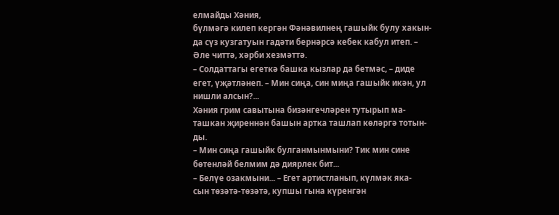елмайды Хəния,
бүлмəгə килеп кергəн Фəнəвилнең гашыйк булу хакын-
да сүз кузгатуын гадəти бернəрсə кебек кабул итеп. –
Əле читтə, хəрби хезмəттə.
– Солдаттагы егеткə башка кызлар да бетмəс, – диде
егет, үҗəтлəнеп. – Мин сиңа, син миңа гашыйк икəн, ул
нишли алсын?...
Хəния грим савытына бизəнгечлəрен тутырып ма-
ташкан җиреннəн башын артка ташлап көлəргə тотын-
ды.
– Мин сиңа гашыйк булганмынмыни? Тик мин сине
бөтенлəй белмим дə диярлек бит...
– Белүе озакмыни... – Егет артистланып, күлмəк яка-
сын төзəтə-төзəтə, купшы гына күренгəн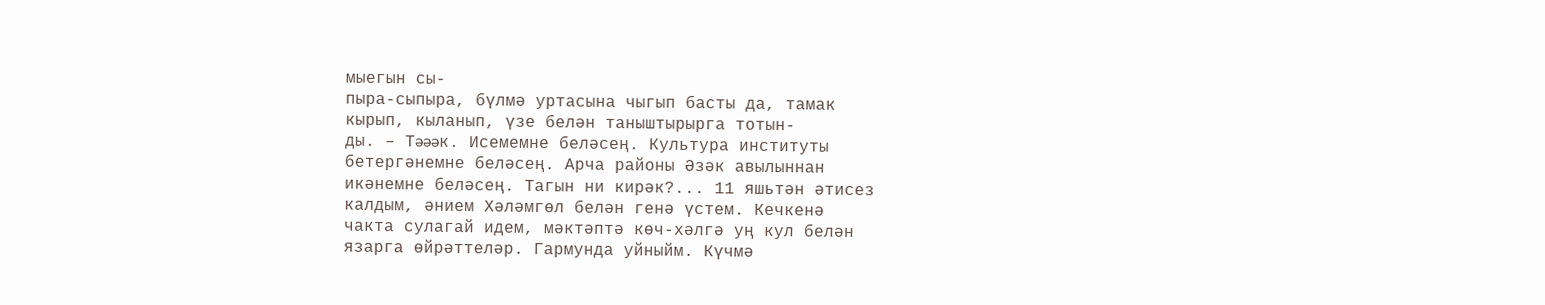мыегын сы-
пыра-сыпыра, бүлмə уртасына чыгып басты да, тамак
кырып, кыланып, үзе белəн таныштырырга тотын-
ды. – Тəəəк. Исемемне белəсең. Культура институты
бетергəнемне белəсең. Арча районы Əзəк авылыннан
икəнемне белəсең. Тагын ни кирəк?... 11 яшьтəн əтисез
калдым, əнием Хəлəмгөл белəн генə үстем. Кечкенə
чакта сулагай идем, мəктəптə көч-хəлгə уң кул белəн
язарга өйрəттелəр. Гармунда уйныйм. Күчмə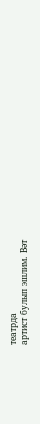театрда
артист булып эшлим. Вəт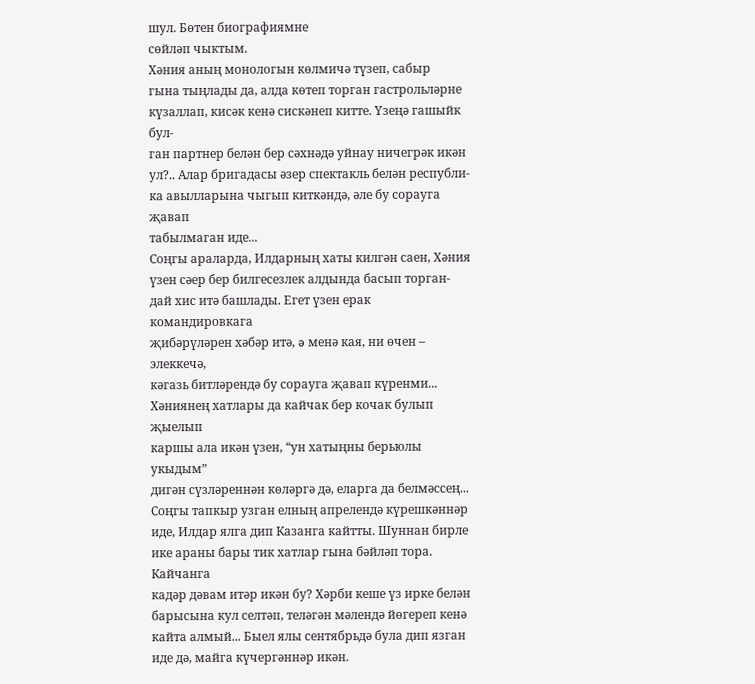шул. Бөтен биографиямне
сөйлəп чыктым.
Хəния аның монологын көлмичə түзеп, сабыр
гына тыңлады да, алда көтеп торган гастрольлəрне
күзаллап, кисəк кенə сискəнеп китте. Үзеңə гашыйк бул-
ган партнер белəн бер сəхнəдə уйнау ничегрəк икəн
ул?.. Алар бригадасы əзер спектакль белəн республи-
ка авылларына чыгып киткəндə, əле бу сорауга җавап
табылмаган иде...
Соңгы араларда, Илдарның хаты килгəн саен, Хəния
үзен сəер бер билгесезлек алдында басып торган-
дай хис итə башлады. Егет үзен ерак командировкага
җибəрүлəрен хəбəр итə, ə менə кая, ни өчен – элеккечə,
кəгазь битлəрендə бу сорауга җавап күренми...
Хəниянең хатлары да кайчак бер кочак булып җыелып
каршы ала икəн үзен, “ун хатыңны берьюлы укыдым”
дигəн сүзлəреннəн көлəргə дə, еларга да белмəссең...
Соңгы тапкыр узган елның апрелендə күрешкəннəр
иде, Илдар ялга дип Казанга кайтты. Шуннан бирле
ике араны бары тик хатлар гына бəйлəп тора. Кайчанга
кадəр дəвам итəр икəн бу? Хəрби кеше үз ирке белəн
барысына кул селтəп, телəгəн мəлендə йөгереп кенə
кайта алмый... Быел ялы сентябрьдə була дип язган
иде дə, майга күчергəннəр икəн.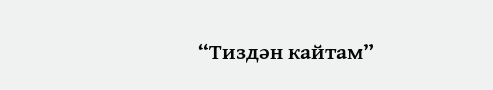“Тиздəн кайтам”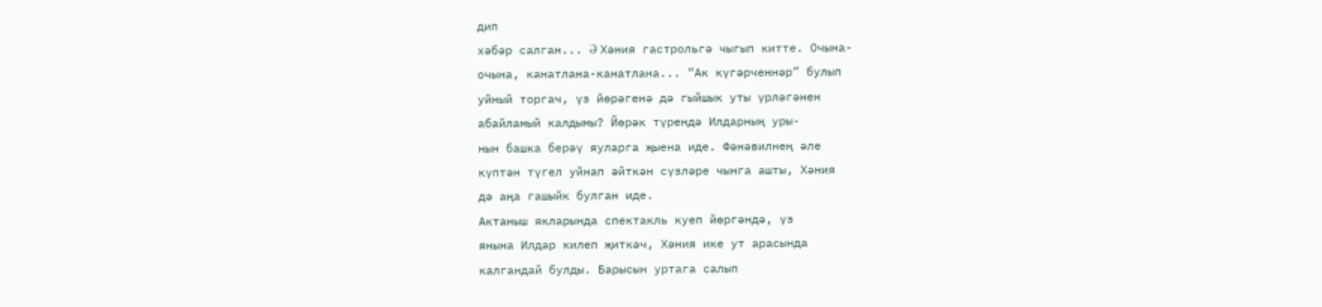дип
хəбəр салган... Ə Хəния гастрольгə чыгып китте. Очына-
очына, канатлана-канатлана... “Ак күгəрченнəр” булып
уйный торгач, үз йөрəгенə дə гыйшык уты үрлəгəнен
абайламый калдымы? Йөрəк түрендə Илдарның уры-
нын башка берəү яуларга җыена иде. Фəнəвилнең əле
күптəн түгел уйнап əйткəн сүзлəре чынга ашты, Хəния
дə аңа гашыйк булган иде.
Актаныш якларында спектакль куеп йөргəндə, үз
янына Илдар килеп җиткəч, Хəния ике ут арасында
калгандай булды. Барысын уртага салып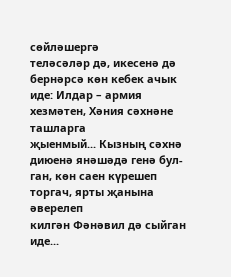сөйлəшергə
телəсəлəр дə, икесенə дə бернəрсə көн кебек ачык
иде: Илдар – армия хезмəтен, Хəния сəхнəне ташларга
җыенмый... Кызның сəхнə диюенə янəшəдə генə бул-
ган, көн саен күрешеп торгач, ярты җанына əверелеп
килгəн Фəнəвил дə сыйган иде...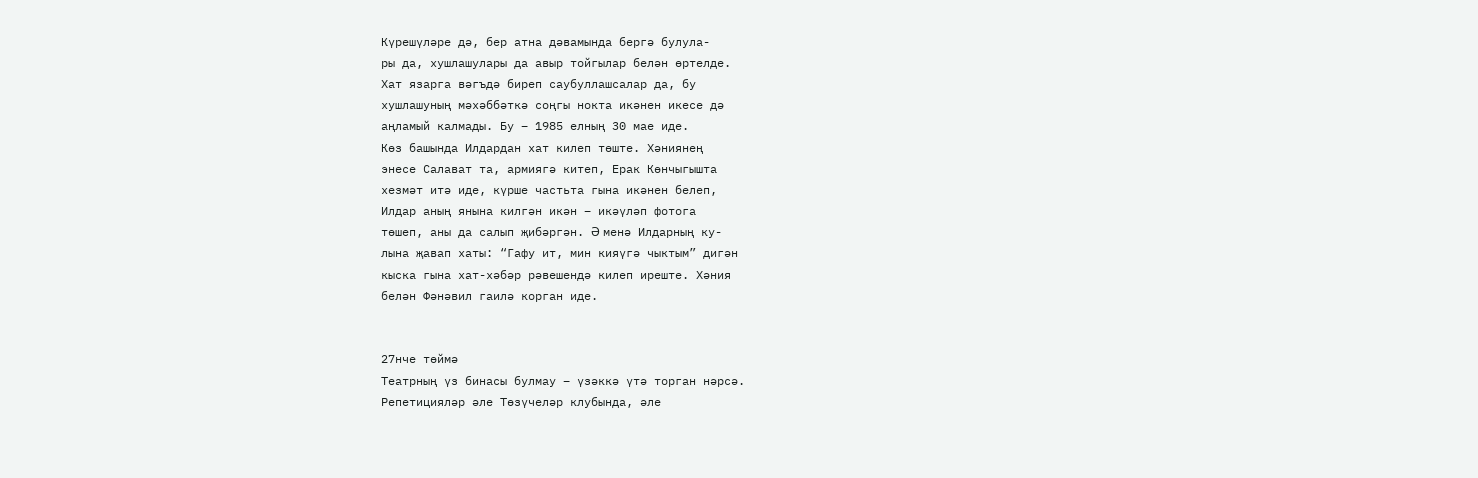Күрешүлəре дə, бер атна дəвамында бергə булула-
ры да, хушлашулары да авыр тойгылар белəн өртелде.
Хат язарга вəгъдə биреп саубуллашсалар да, бу
хушлашуның мəхəббəткə соңгы нокта икəнен икесе дə
аңламый калмады. Бу – 1985 елның 30 мае иде.
Көз башында Илдардан хат килеп төште. Хəниянең
энесе Салават та, армиягə китеп, Ерак Көнчыгышта
хезмəт итə иде, күрше частьта гына икəнен белеп,
Илдар аның янына килгəн икəн – икəүлəп фотога
төшеп, аны да салып җибəргəн. Ə менə Илдарның ку-
лына җавап хаты: “Гафу ит, мин кияүгə чыктым” дигəн
кыска гына хат-хəбəр рəвешендə килеп иреште. Хəния
белəн Фəнəвил гаилə корган иде.


27нче төймə
Театрның үз бинасы булмау – үзəккə үтə торган нəрсə.
Репетициялəр əле Төзүчелəр клубында, əле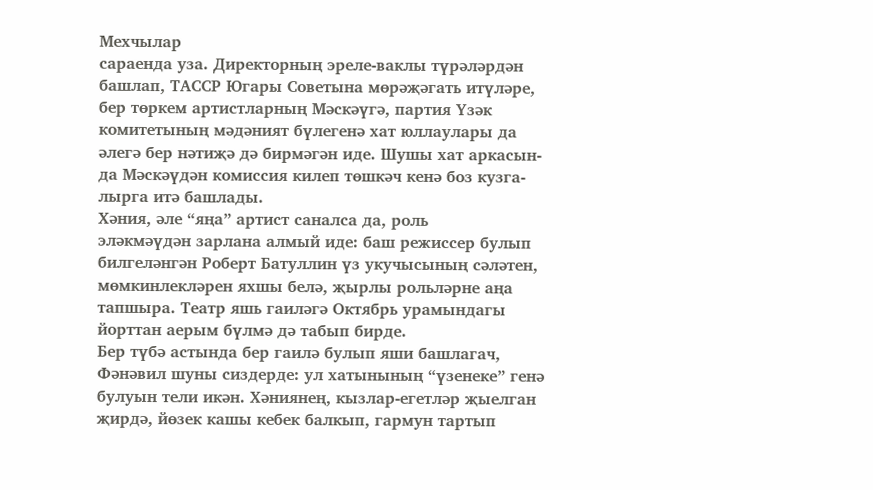Мехчылар
сараенда уза. Директорның эреле-ваклы түрəлəрдəн
башлап, ТАССР Югары Советына мөрəҗəгать итүлəре,
бер төркем артистларның Мəскəүгə, партия Үзəк
комитетының мəдəният бүлегенə хат юллаулары да
əлегə бер нəтиҗə дə бирмəгəн иде. Шушы хат аркасын-
да Мəскəүдəн комиссия килеп төшкəч кенə боз кузга-
лырга итə башлады.
Хəния, əле “яңа” артист саналса да, роль
элəкмəүдəн зарлана алмый иде: баш режиссер булып
билгелəнгəн Роберт Батуллин үз укучысының сəлəтен,
мөмкинлеклəрен яхшы белə, җырлы рольлəрне аңа
тапшыра. Театр яшь гаилəгə Октябрь урамындагы
йорттан аерым бүлмə дə табып бирде.
Бер түбə астында бер гаилə булып яши башлагач,
Фəнəвил шуны сиздерде: ул хатынының “үзенеке” генə
булуын тели икəн. Хəниянең, кызлар-егетлəр җыелган
җирдə, йөзек кашы кебек балкып, гармун тартып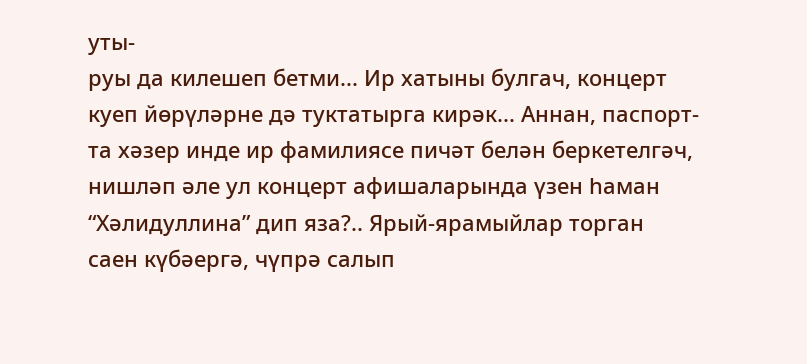уты-
руы да килешеп бетми... Ир хатыны булгач, концерт
куеп йөрүлəрне дə туктатырга кирəк... Аннан, паспорт-
та хəзер инде ир фамилиясе пичəт белəн беркетелгəч,
нишлəп əле ул концерт афишаларында үзен һаман
“Хəлидуллина” дип яза?.. Ярый-ярамыйлар торган
саен күбəергə, чүпрə салып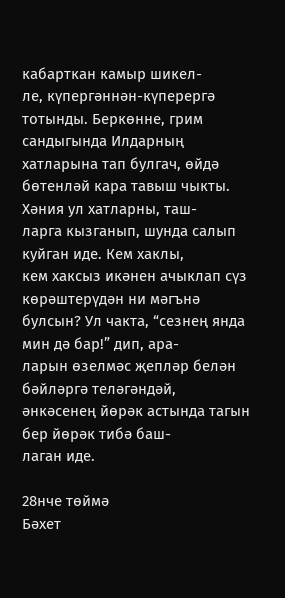кабарткан камыр шикел-
ле, күпергəннəн-күперергə тотынды. Беркөнне, грим
сандыгында Илдарның хатларына тап булгач, өйдə
бөтенлəй кара тавыш чыкты. Хəния ул хатларны, таш-
ларга кызганып, шунда салып куйган иде. Кем хаклы,
кем хаксыз икəнен ачыклап сүз көрəштерүдəн ни мəгънə
булсын? Ул чакта, “сезнең янда мин дə бар!” дип, ара-
ларын өзелмəс җеплəр белəн бəйлəргə телəгəндəй,
əнкəсенең йөрəк астында тагын бер йөрəк тибə баш-
лаган иде.

28нче төймə
Бəхет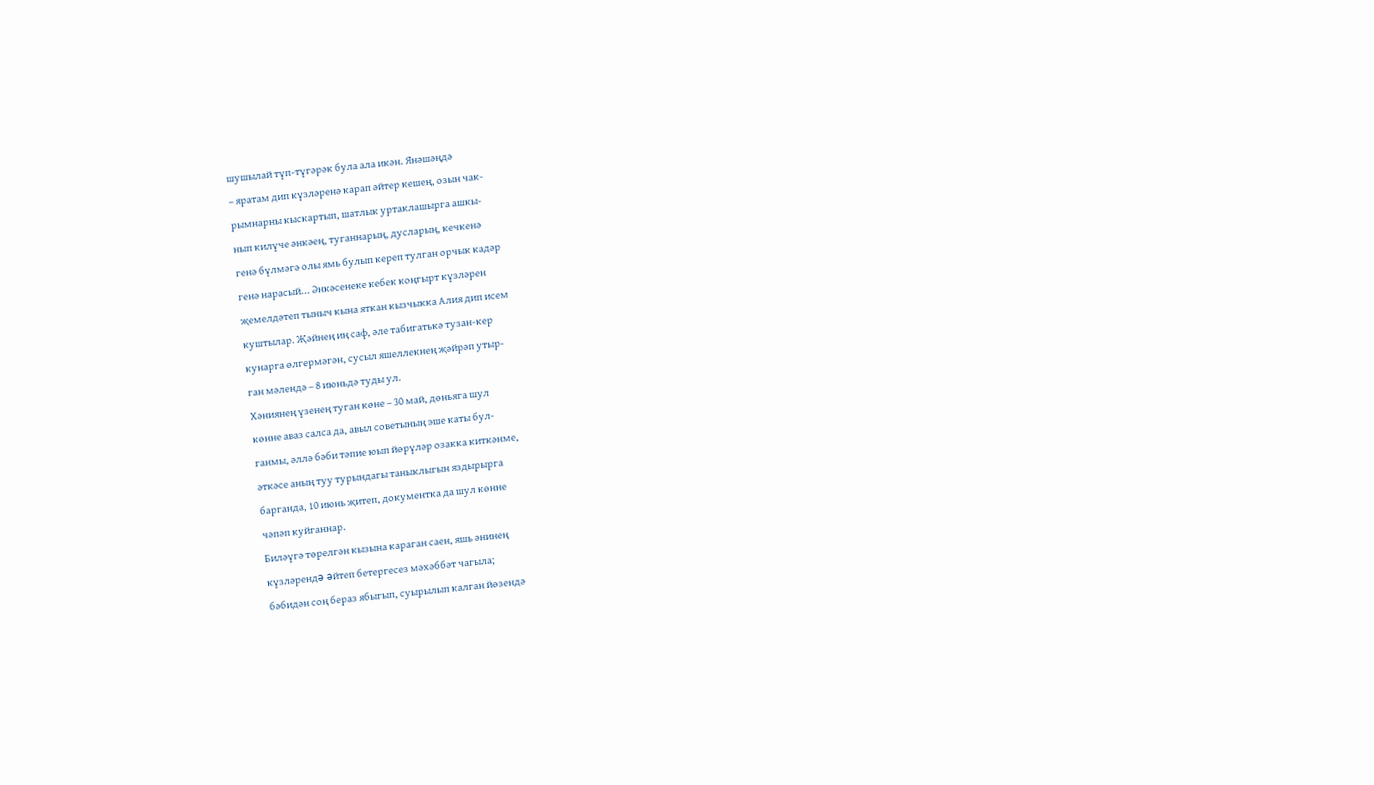шушылай түп-түгəрəк була ала икəн. Янəшəңдə
– яратам дип күзлəренə карап əйтер кешең, озын чак-
рымнарны кыскартып, шатлык уртаклашырга ашкы-
нып килүче əнкəең, туганнарың, дусларың, кечкенə
генə бүлмəгə олы ямь булып кереп тулган орчык кадəр
генə нарасый... Əнкəсенеке кебек коңгырт күзлəрен
җемелдəтеп тыныч кына яткан кызчыкка Алия дип исем
куштылар. Җəйнең иң саф, əле табигатькə тузан-кер
кунарга өлгермəгəн, сусыл яшеллекнең җəйрəп утыр-
ган мəлендə – 8 июньдə туды ул.
Хəниянең үзенең туган көне – 30 май, дөньяга шул
көнне аваз салса да, авыл советының эше каты бул-
ганмы, əллə бəби тəпие юып йөрүлəр озакка киткəнме,
əткəсе аның туу турындагы таныклыгын яздырырга
барганда, 10 июнь җитеп, документка да шул көнне
чəпəп куйганнар.
Билəүгə төрелгəн кызына караган саен, яшь əнинең
күзлəрендə əйтеп бетергесез мəхəббəт чагыла;
бəбидəн соң бераз ябыгып, суырылып калган йөзендə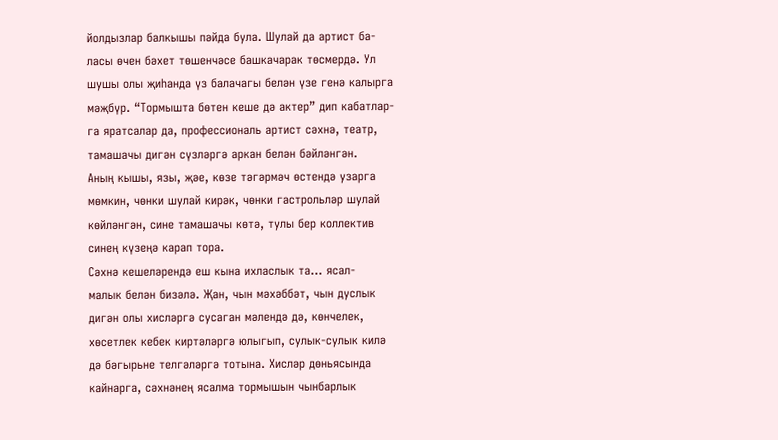йолдызлар балкышы пəйда була. Шулай да артист ба-
ласы өчен бəхет төшенчəсе башкачарак төсмердə. Ул
шушы олы җиһанда үз балачагы белəн үзе генə калырга
мəҗбүр. “Тормышта бөтен кеше дə актер” дип кабатлар-
га яратсалар да, профессиональ артист сəхнə, театр,
тамашачы дигəн сүзлəргə аркан белəн бəйлəнгəн.
Аның кышы, язы, җəе, көзе тəгəрмəч өстендə узарга
мөмкин, чөнки шулай кирəк, чөнки гастрольлəр шулай
көйлəнгəн, сине тамашачы көтə, тулы бер коллектив
синең күзеңə карап тора.
Сəхнə кешелəрендə еш кына ихласлык та... ясал-
малык белəн бизəлə. Җан, чын мəхəббəт, чын дуслык
дигəн олы хислəргə сусаган мəлендə дə, көнчелек,
хөсетлек кебек киртəлəргə юлыгып, сулык-сулык килə
дə бəгырьне телгəлəргə тотына. Хислəр дөньясында
кайнарга, сəхнəнең ясалма тормышын чынбарлык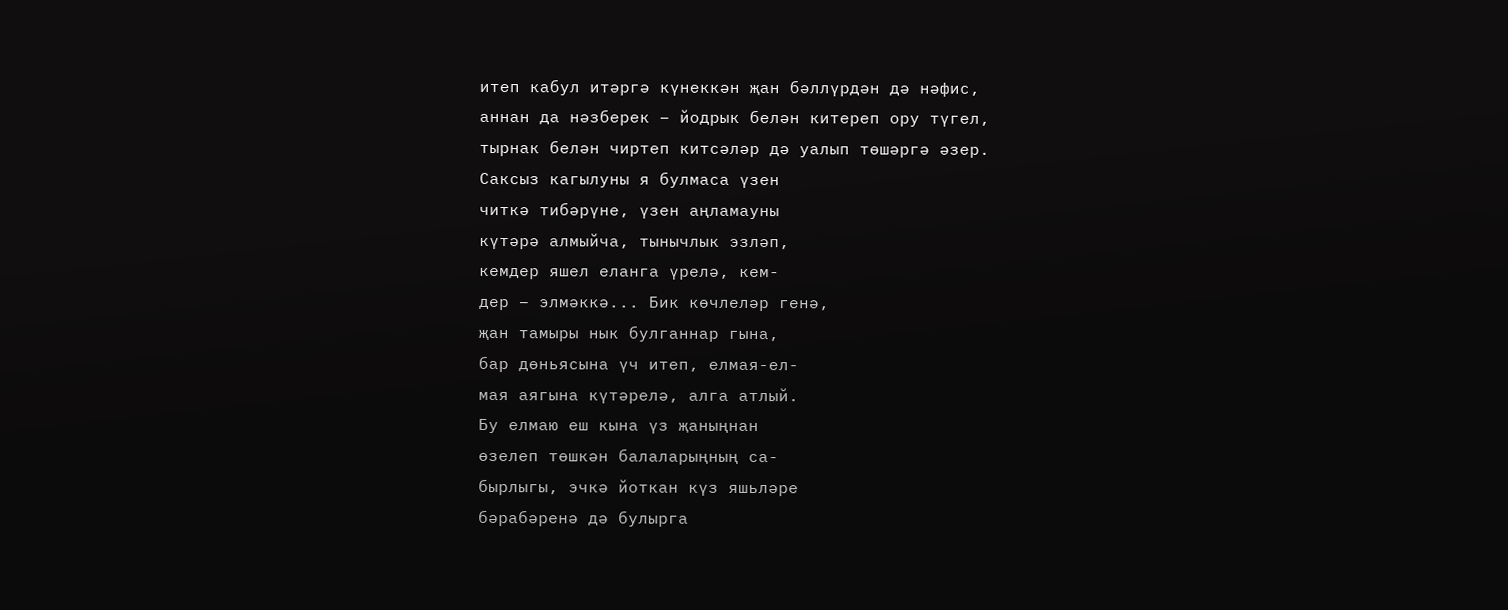итеп кабул итəргə күнеккəн җан бəллүрдəн дə нəфис,
аннан да нəзберек – йодрык белəн китереп ору түгел,
тырнак белəн чиртеп китсəлəр дə уалып төшəргə əзер.
Саксыз кагылуны я булмаса үзен
читкə тибəрүне, үзен аңламауны
күтəрə алмыйча, тынычлык эзлəп,
кемдер яшел еланга үрелə, кем-
дер – элмəккə... Бик көчлелəр генə,
җан тамыры нык булганнар гына,
бар дөньясына үч итеп, елмая-ел-
мая аягына күтəрелə, алга атлый.
Бу елмаю еш кына үз җаныңнан
өзелеп төшкəн балаларыңның са-
бырлыгы, эчкə йоткан күз яшьлəре
бəрабəренə дə булырга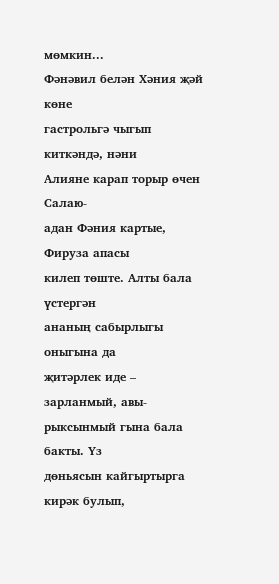мөмкин...
Фəнəвил белəн Хəния җəй көне
гастрольгə чыгып киткəндə, нəни
Алияне карап торыр өчен Салаю-
адан Фəния картые, Фируза апасы
килеп төште. Алты бала үстергəн
ананың сабырлыгы оныгына да
җитəрлек иде – зарланмый, авы-
рыксынмый гына бала бакты. Үз
дөньясын кайгыртырга кирəк булып,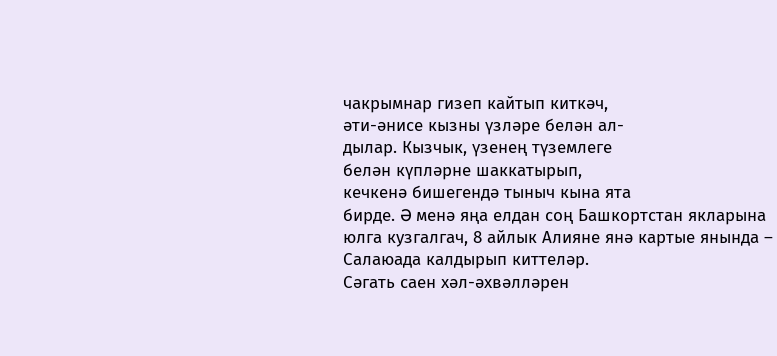чакрымнар гизеп кайтып киткəч,
əти-əнисе кызны үзлəре белəн ал-
дылар. Кызчык, үзенең түземлеге
белəн күплəрне шаккатырып,
кечкенə бишегендə тыныч кына ята
бирде. Ə менə яңа елдан соң Башкортстан якларына
юлга кузгалгач, 8 айлык Алияне янə картые янында –
Салаюада калдырып киттелəр.
Сəгать саен хəл-əхвəллəрен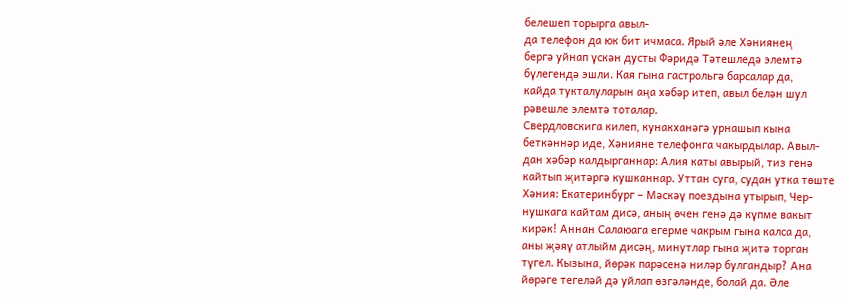белешеп торырга авыл-
да телефон да юк бит ичмаса. Ярый əле Хəниянең
бергə уйнап үскəн дусты Фəридə Тəтешледə элемтə
бүлегендə эшли. Кая гына гастрольгə барсалар да,
кайда тукталуларын аңа хəбəр итеп, авыл белəн шул
рəвешле элемтə тоталар.
Свердловскига килеп, кунакханəгə урнашып кына
беткəннəр иде, Хəнияне телефонга чакырдылар. Авыл-
дан хəбəр калдырганнар: Алия каты авырый, тиз генə
кайтып җитəргə кушканнар. Уттан суга, судан утка төште
Хəния: Екатеринбург – Мəскəү поездына утырып, Чер-
нушкага кайтам дисə, аның өчен генə дə күпме вакыт
кирəк! Аннан Салаюага егерме чакрым гына калса да,
аны җəяү атлыйм дисəң, минутлар гына җитə торган
түгел. Кызына, йөрəк парəсенə нилəр булгандыр? Ана
йөрəге тегелəй дə уйлап өзгəлəнде, болай да. Əле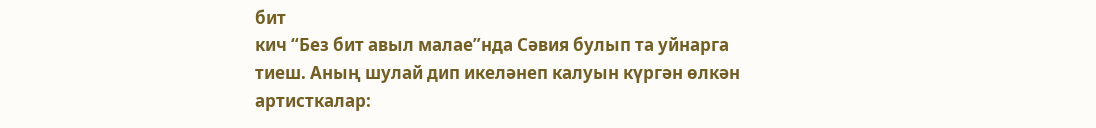бит
кич “Без бит авыл малае”нда Сəвия булып та уйнарга
тиеш. Аның шулай дип икелəнеп калуын күргəн өлкəн
артисткалар: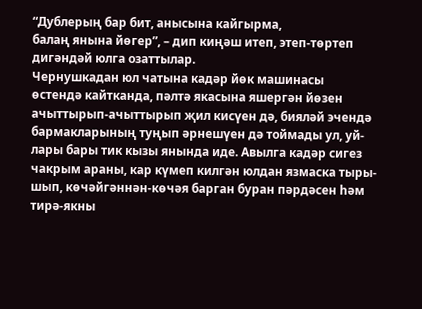“Дублерың бар бит, анысына кайгырма,
балаң янына йөгер”, – дип киңəш итеп, этеп-төртеп
дигəндəй юлга озаттылар.
Чернушкадан юл чатына кадəр йөк машинасы
өстендə кайтканда, пəлтə якасына яшергəн йөзен
ачыттырып-ачыттырып җил кисүен дə, биялəй эчендə
бармакларының туңып əрнешүен дə тоймады ул, уй-
лары бары тик кызы янында иде. Авылга кадəр сигез
чакрым араны, кар күмеп килгəн юлдан язмаска тыры-
шып, көчəйгəннəн-көчəя барган буран пəрдəсен һəм
тирə-якны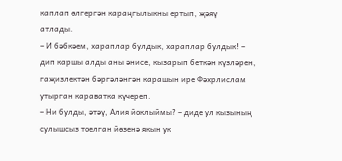каплап өлгергəн караңгылыкны ертып, җəяү
атлады.
– И бəбкəем, хараплар булдык, хараплар булдык! –
дип каршы алды аны əнисе, кызарып беткəн күзлəрен,
гаҗизлектəн бəргəлəнгəн карашын ире Фəхрлислам
утырган караватка күчереп.
– Ни булды, əтəү, Алия йоклыймы? – диде ул кызының
сулышсыз тоелган йөзенə якын ук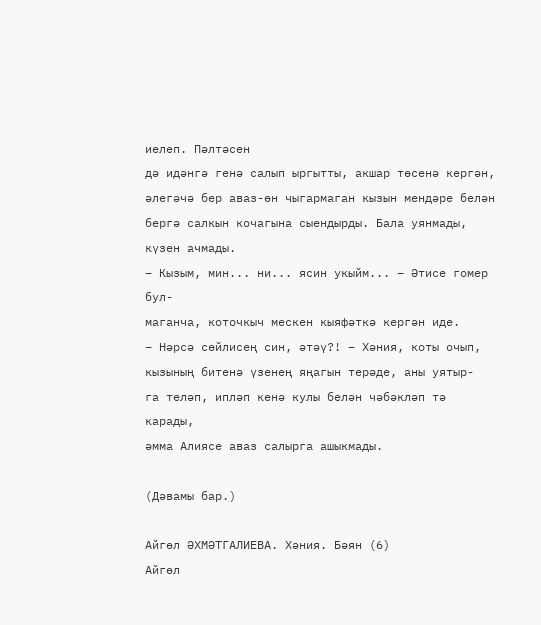иелеп. Пəлтəсен
дə идəнгə генə салып ыргытты, акшар төсенə кергəн,
əлегəчə бер аваз-өн чыгармаган кызын мендəре белəн
бергə салкын кочагына сыендырды. Бала уянмады,
күзен ачмады.
– Кызым, мин... ни... ясин укыйм... – Əтисе гомер бул-
маганча, коточкыч мескен кыяфəткə кергəн иде.
– Нəрсə сөйлисең син, əтəү?! – Хəния, коты очып,
кызының битенə үзенең яңагын терəде, аны уятыр-
га телəп, иплəп кенə кулы белəн чəбəклəп тə карады,
əмма Алиясе аваз салырга ашыкмады.

(Дәвамы бар.)

Айгөл ӘХМӘТГАЛИЕВА. Хәния. Бәян (6)
Айгөл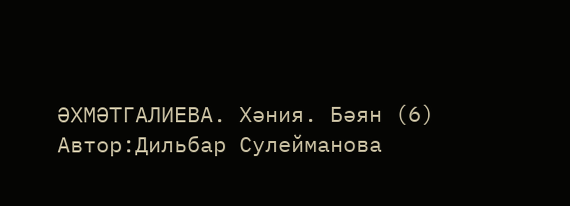ӘХМӘТГАЛИЕВА. Хәния. Бәян (6)
Автор:Дильбар Сулейманова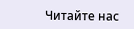Читайте нас